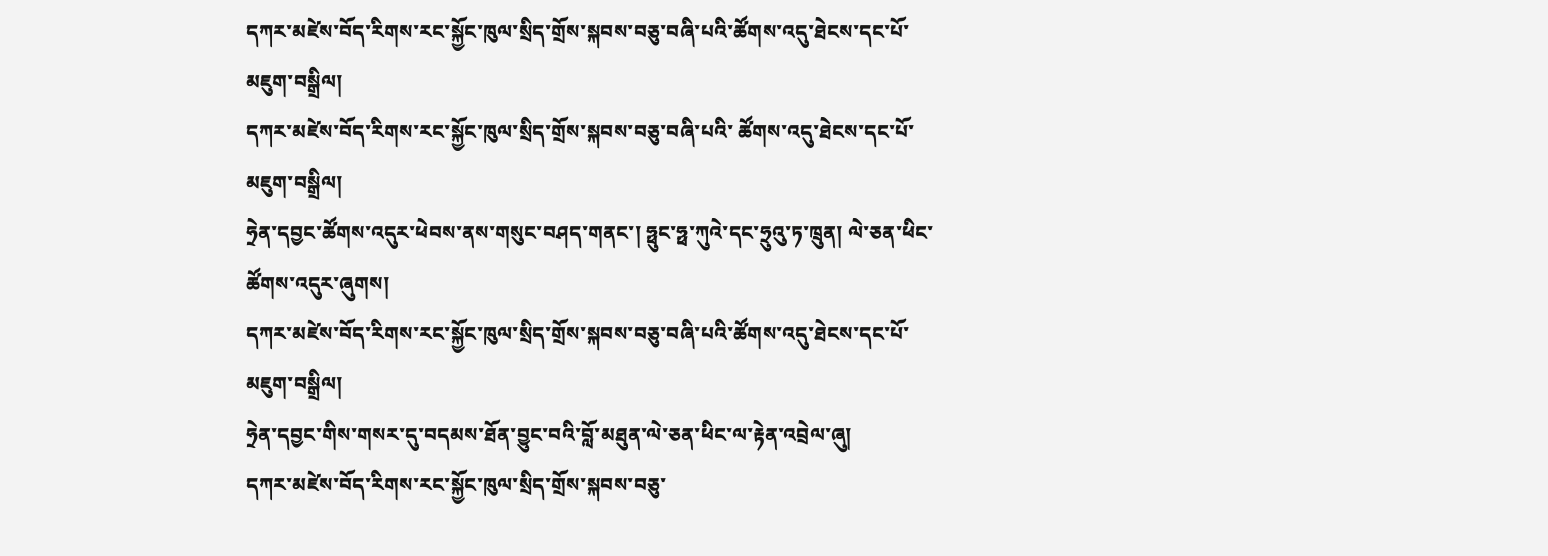དཀར་མཛེས་བོད་རིགས་རང་སྐྱོང་ཁུལ་སྲིད་གྲོས་སྐབས་བཅུ་བཞི་པའི་ཚོགས་འདུ་ཐེངས་དང་པོ་མཇུག་བསྒྲིལ།
དཀར་མཛེས་བོད་རིགས་རང་སྐྱོང་ཁུལ་སྲིད་གྲོས་སྐབས་བཅུ་བཞི་པའི་ ཚོགས་འདུ་ཐེངས་དང་པོ་མཇུག་བསྒྲིལ།
ཧྲེན་དབྱང་ཚོགས་འདུར་ཕེབས་ནས་གསུང་བཤད་གནང་། ཧྥུང་ཧྥ་ཀུའེ་དང་ཧྲུའུ་ཏ་ཁྲུན། ལེ་ཅན་ཕིང་ཚོགས་འདུར་ཞུགས།
དཀར་མཛེས་བོད་རིགས་རང་སྐྱོང་ཁུལ་སྲིད་གྲོས་སྐབས་བཅུ་བཞི་པའི་ཚོགས་འདུ་ཐེངས་དང་པོ་མཇུག་བསྒྲིལ།
ཧྲེན་དབྱང་གིས་གསར་དུ་བདམས་ཐོན་བྱུང་བའི་བློ་མཐུན་ལེ་ཅན་ཕིང་ལ་རྟེན་འབྲེལ་ཞུ།
དཀར་མཛེས་བོད་རིགས་རང་སྐྱོང་ཁུལ་སྲིད་གྲོས་སྐབས་བཅུ་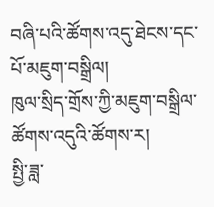བཞི་པའི་ཚོགས་འདུ་ཐེངས་དང་པོ་མཇུག་བསྒྲིལ།
ཁུལ་སྲིད་གྲོས་ཀྱི་མཇུག་བསྒྲིལ་ཚོགས་འདུའི་ཚོགས་ར།
སྤྱི་ཟླ་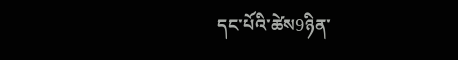དང་པོའི་ཚེས9ཉིན་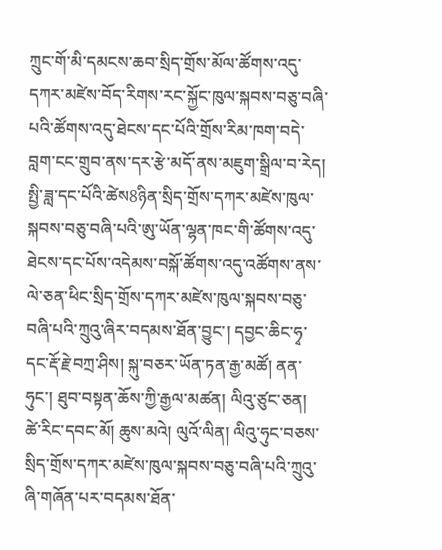ཀྲུང་གོ་མི་དམངས་ཆབ་སྲིད་གྲོས་མོལ་ཚོགས་འདུ་དཀར་མཛེས་བོད་རིགས་རང་སྐྱོང་ཁུལ་སྐབས་བཅུ་བཞི་པའི་ཚོགས་འདུ་ཐེངས་དང་པོའི་གྲོས་རིམ་ཁག་བདེ་བླག་ངང་གྲུབ་ནས་དར་རྩེ་མདོ་ནས་མཇུག་སྒྲིལ་བ་རེད།
སྤྱི་ཟླ་དང་པོའི་ཚེས8ཉིན་སྲིད་གྲོས་དཀར་མཛེས་ཁུལ་སྐབས་བཅུ་བཞི་པའི་ཨུ་ཡོན་ལྷན་ཁང་གི་ཚོགས་འདུ་ཐེངས་དང་པོས་འདེམས་བསྐོ་ཚོགས་འདུ་འཚོགས་ནས་ལེ་ཅན་ཕིང་སྲིད་གྲོས་དཀར་མཛེས་ཁུལ་སྐབས་བཅུ་བཞི་པའི་ཀྲུའུ་ཞིར་བདམས་ཐོན་བྱུང་། དབྱང་ཆིང་ཧྭ་དང་རྡོ་རྗེ་བཀྲ་ཤིས། སྐུ་བཅར་ཡོན་ཏན་རྒྱ་མཚོ། ནན་ཧུང་། ཐུབ་བསྟན་ཆོས་ཀྱི་རྒྱལ་མཚན། ལིའུ་ཙུང་ཅན། ཚེ་རིང་དབང་མོ། ཆུས་མའེ། ལུའོ་ལིན། ལིའུ་ཧུང་བཅས་སྲིད་གྲོས་དཀར་མཛེས་ཁུལ་སྐབས་བཅུ་བཞི་པའི་ཀྲུའུ་ཞི་གཞོན་པར་བདམས་ཐོན་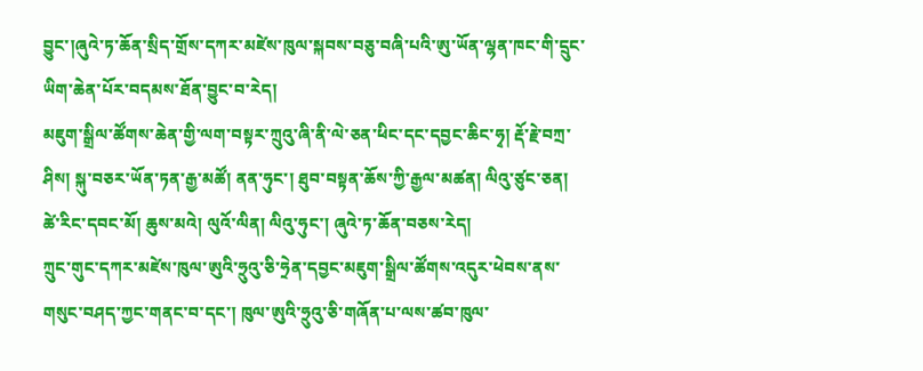བྱུང་།ཞུའེ་ཏ་ཆོན་སྲིད་གྲོས་དཀར་མཛེས་ཁུལ་སྐབས་བཅུ་བཞི་པའི་ཨུ་ཡོན་ལྷན་ཁང་གི་དྲུང་ཡིག་ཆེན་པོར་བདམས་ཐོན་བྱུང་བ་རེད།
མཇུག་སྒྲིལ་ཚོགས་ཆེན་གྱི་ལག་བསྟར་ཀྲུའུ་ཞི་ནི་ལེ་ཅན་ཕིང་དང་དབྱང་ཆིང་ཧྭ། རྡོ་རྗེ་བཀྲ་ཤིས། སྐུ་བཅར་ཡོན་ཏན་རྒྱ་མཚོ། ནན་ཧུང་། ཐུབ་བསྟན་ཆོས་ཀྱི་རྒྱལ་མཚན། ལིའུ་ཙུང་ཅན། ཚེ་རིང་དབང་མོ། ཆུས་མའེ། ལུའོ་ལིན། ལིའུ་ཧུང་། ཞུའེ་ཏ་ཆོན་བཅས་རེད།
ཀྲུང་གུང་དཀར་མཛེས་ཁུལ་ཨུའི་ཧྲུའུ་ཅི་ཧྲེན་དབྱང་མཇུག་སྒྲིལ་ཚོགས་འདུར་ཕེབས་ནས་གསུང་བཤད་ཀྱང་གནང་བ་དང་། ཁུལ་ཨུའི་ཧྲུའུ་ཅི་གཞོན་པ་ལས་ཚབ་ཁུལ་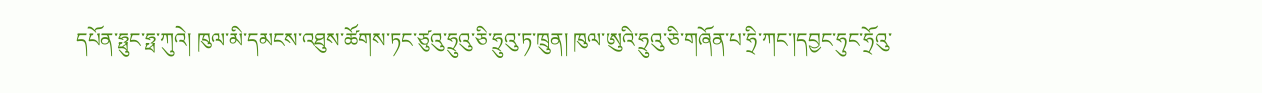དཔོན་ཧྥུང་ཧྥ་ཀུའེ། ཁུལ་མི་དམངས་འཐུས་ཚོགས་ཏང་ཙུའུ་ཧྲུའུ་ཅི་ཧྲུའུ་ཏ་ཁྲུན། ཁུལ་ཨུའི་ཧྲུའུ་ཅི་གཞོན་པ་ཧྲི་ཀང་།དབྱང་ཧུང་ཧྲོའུ་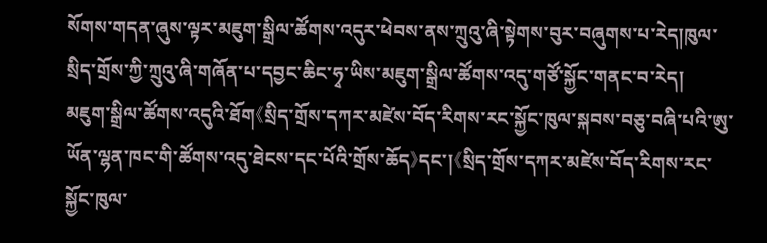སོགས་གདན་ཞུས་ལྟར་མཇུག་སྒྲིལ་ཚོགས་འདུར་ཕེབས་ནས་ཀྲུའུ་ཞི་སྟེགས་བུར་བཞུགས་པ་རེད།ཁུལ་སྲིད་གྲོས་ཀྱི་ཀྲུའུ་ཞི་གཞོན་པ་དབྱང་ཆིང་ཧྭ་ཡིས་མཇུག་སྒྲིལ་ཚོགས་འདུ་གཙོ་སྐྱོང་གནང་བ་རེད།
མཇུག་སྒྲིལ་ཚོགས་འདུའི་ཐོག《སྲིད་གྲོས་དཀར་མཛེས་བོད་རིགས་རང་སྐྱོང་ཁུལ་སྐབས་བཅུ་བཞི་པའི་ཨུ་ཡོན་ལྷན་ཁང་གི་ཚོགས་འདུ་ཐེངས་དང་པོའི་གྲོས་ཆོད》དང་།《སྲིད་གྲོས་དཀར་མཛེས་བོད་རིགས་རང་སྐྱོང་ཁུལ་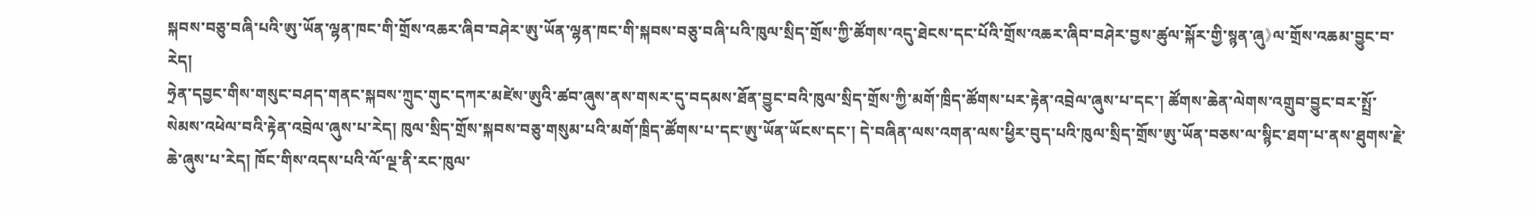སྐབས་བཅུ་བཞི་པའི་ཨུ་ཡོན་ལྷན་ཁང་གི་གྲོས་འཆར་ཞིབ་བཤེར་ཨུ་ཡོན་ལྷན་ཁང་གི་སྐབས་བཅུ་བཞི་པའི་ཁུལ་སྲིད་གྲོས་ཀྱི་ཚོགས་འདུ་ཐེངས་དང་པོའི་གྲོས་འཆར་ཞིབ་བཤེར་བྱས་ཚུལ་སྐོར་གྱི་སྙན་ཞུ》ལ་གྲོས་འཆམ་བྱུང་བ་རེད།
ཧྲེན་དབྱང་གིས་གསུང་བཤད་གནང་སྐབས་ཀྲུང་གུང་དཀར་མཛེས་ཨུའི་ཚབ་ཞུས་ནས་གསར་དུ་བདམས་ཐོན་བྱུང་བའི་ཁུལ་སྲིད་གྲོས་ཀྱི་མགོ་ཁྲིད་ཚོགས་པར་རྟེན་འབྲེལ་ཞུས་པ་དང་། ཚོགས་ཆེན་ལེགས་འགྲུབ་བྱུང་བར་སྤྲོ་སེམས་འཕེལ་བའི་རྟེན་འབྲེལ་ཞུས་པ་རེད། ཁུལ་སྲིད་གྲོས་སྐབས་བཅུ་གསུམ་པའི་མགོ་ཁྲིད་ཚོགས་པ་དང་ཨུ་ཡོན་ཡོངས་དང་། དེ་བཞིན་ལས་འགན་ལས་ཕྱིར་བུད་པའི་ཁུལ་སྲིད་གྲོས་ཨུ་ཡོན་བཅས་ལ་སྙིང་ཐག་པ་ནས་ཐུགས་རྗེ་ཆེ་ཞུས་པ་རེད། ཁོང་གིས་འདས་པའི་ལོ་ལྔ་ནི་རང་ཁུལ་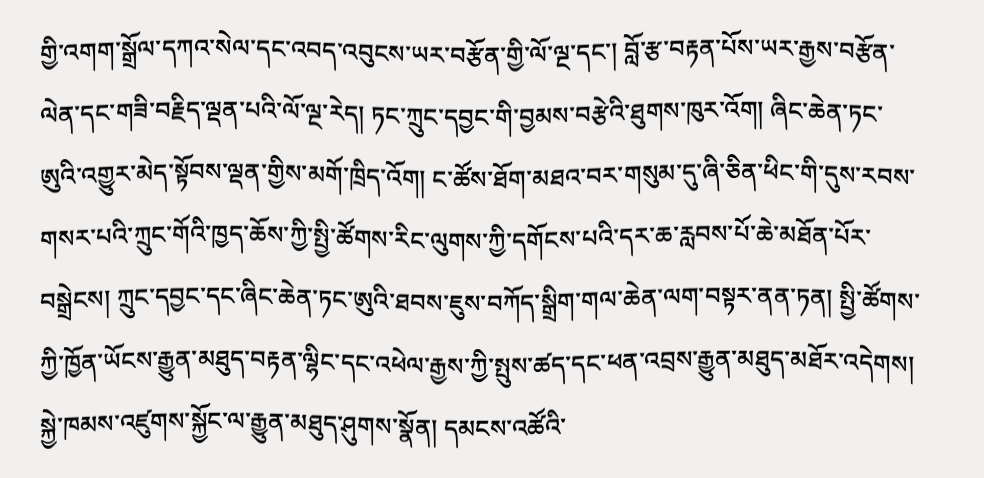གྱི་འགག་སྒྲོལ་དཀའ་སེལ་དང་འབད་འབུངས་ཡར་བརྩོན་གྱི་ལོ་ལྔ་དང་། བློ་རྩ་བརྟན་པོས་ཡར་རྒྱས་བརྩོན་ལེན་དང་གཟི་བརྗིད་ལྡན་པའི་ལོ་ལྔ་རེད། ཏང་ཀྲུང་དབྱང་གི་བྱམས་བརྩེའི་ཐུགས་ཁུར་འོག། ཞིང་ཆེན་ཏང་ཨུའི་འགྱུར་མེད་སྟོབས་ལྡན་གྱིས་མགོ་ཁྲིད་འོག། ང་ཚོས་ཐོག་མཐའ་བར་གསུམ་དུ་ཞི་ཅིན་ཕིང་གི་དུས་རབས་གསར་པའི་ཀྲུང་གོའི་ཁྱད་ཆོས་ཀྱི་སྤྱི་ཚོགས་རིང་ལུགས་ཀྱི་དགོངས་པའི་དར་ཆ་རླབས་པོ་ཆེ་མཐོན་པོར་བསྒྲེངས། ཀྲུང་དབྱང་དང་ཞིང་ཆེན་ཏང་ཨུའི་ཐབས་ཇུས་བཀོད་སྒྲིག་གལ་ཆེན་ལག་བསྟར་ནན་ཏན། སྤྱི་ཚོགས་ཀྱི་ཁྱོན་ཡོངས་རྒྱུན་མཐུད་བརྟན་ལྷིང་དང་འཕེལ་རྒྱས་ཀྱི་སྤུས་ཚད་དང་ཕན་འབྲས་རྒྱུན་མཐུད་མཐོར་འདེགས། སྐྱེ་ཁམས་འཛུགས་སྐྱོང་ལ་རྒྱུན་མཐུད་ཤུགས་སྣོན། དམངས་འཚོའི་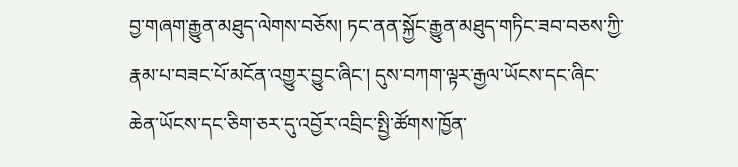བྱ་གཞག་རྒྱུན་མཐུད་ལེགས་བཅོས། ཏང་ནན་སྐྱོང་རྒྱུན་མཐུད་གཏིང་ཟབ་བཅས་ཀྱི་རྣམ་པ་བཟང་པོ་མངོན་འགྱུར་བྱུང་ཞིང་། དུས་བཀག་ལྟར་རྒྱལ་ཡོངས་དང་ཞིང་ཆེན་ཡོངས་དང་ཅིག་ཅར་དུ་འབྱོར་འབྲིང་སྤྱི་ཚོགས་ཁྱོན་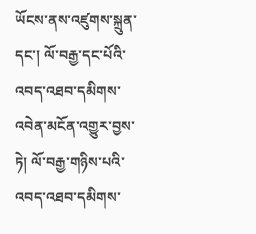ཡོངས་ནས་འཛུགས་སྐྲུན་དང་། ལོ་བརྒྱ་དང་པོའི་འབད་འཐབ་དམིགས་འབེན་མངོན་འགྱུར་བྱས་ཏེ། ལོ་བརྒྱ་གཉིས་པའི་འབད་འཐབ་དམིགས་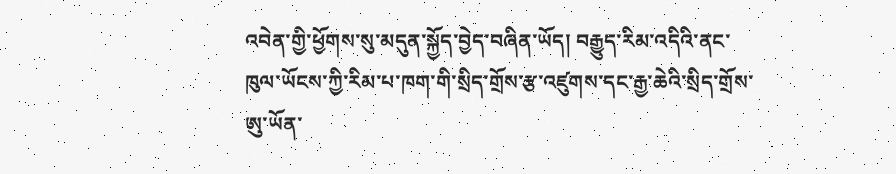འབེན་གྱི་ཕྱོགས་སུ་མདུན་སྐྱོད་བྱེད་བཞིན་ཡོད། བརྒྱུད་རིམ་འདིའི་ནང་ཁུལ་ཡོངས་ཀྱི་རིམ་པ་ཁག་གི་སྲིད་གྲོས་རྩ་འཛུགས་དང་རྒྱ་ཆེའི་སྲིད་གྲོས་ཨུ་ཡོན་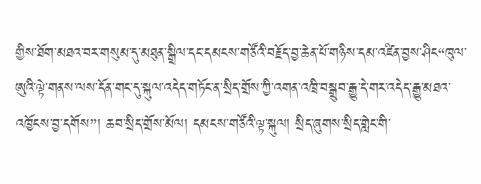གྱིས་ཐོག་མཐའ་བར་གསུམ་དུ་མཐུན་སྒྲིལ་དང་དམངས་གཙོའི་བརྗོད་བྱ་ཆེན་པོ་གཉིས་དམ་འཛིན་བྱས་ཤིང“ཁུལ་ཨུའི་ལྟེ་གནས་ལས་དོན་གང་དུ་སྐུལ་འདེད་གཏོང་ན་སྲིད་གྲོས་ཀྱི་འགན་འཁྲི་བསྒྲུབ་རྒྱུ་དེ་གར་འདེད་རྒྱུ་མཐའ་འཁྱོངས་བྱ་དགོས”། ཆབ་སྲིད་གྲོས་མོལ། དམངས་གཙོའི་ལྟ་སྐུལ། སྲིད་ཞུགས་སྲིད་གླེང་གི་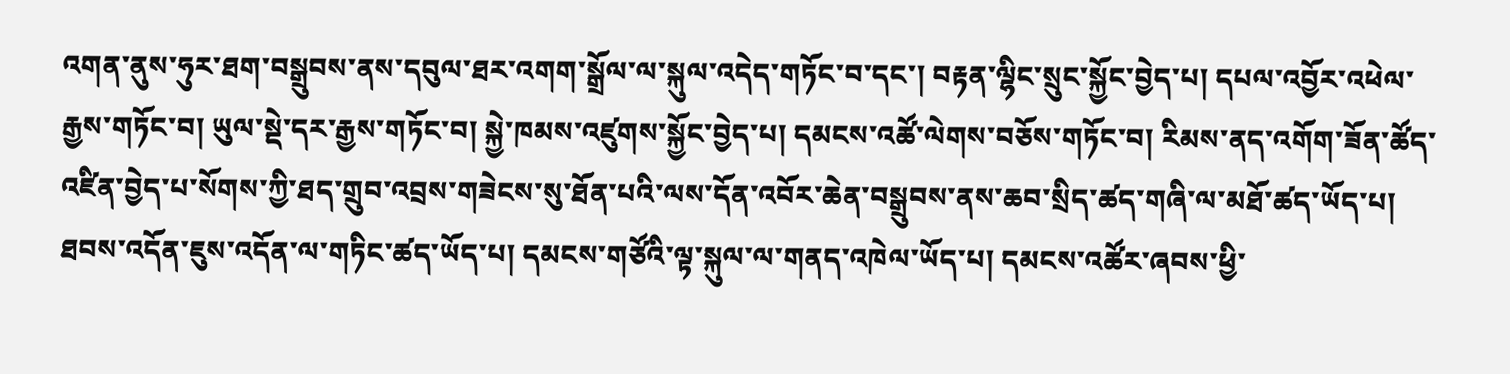འགན་ནུས་ཧུར་ཐག་བསྒྲུབས་ནས་དབུལ་ཐར་འགག་སྒྲོལ་ལ་སྐུལ་འདེད་གཏོང་བ་དང་། བརྟན་ལྷིང་སྲུང་སྐྱོང་བྱེད་པ། དཔལ་འབྱོར་འཕེལ་རྒྱས་གཏོང་བ། ཡུལ་སྡེ་དར་རྒྱས་གཏོང་བ། སྐྱེ་ཁམས་འཛུགས་སྐྱོང་བྱེད་པ། དམངས་འཚོ་ལེགས་བཅོས་གཏོང་བ། རིམས་ནད་འགོག་ཟོན་ཚོད་འཛིན་བྱེད་པ་སོགས་ཀྱི་ཐད་གྲུབ་འབྲས་གཟེངས་སུ་ཐོན་པའི་ལས་དོན་འབོར་ཆེན་བསྒྲུབས་ནས་ཆབ་སྲིད་ཚད་གཞི་ལ་མཐོ་ཚད་ཡོད་པ། ཐབས་འདོན་ཇུས་འདོན་ལ་གཏིང་ཚད་ཡོད་པ། དམངས་གཙོའི་ལྟ་སྐུལ་ལ་གནད་འཁེལ་ཡོད་པ། དམངས་འཚོར་ཞབས་ཕྱི་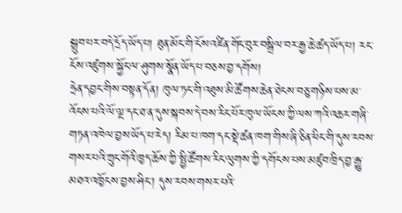སྒྲུབ་པར་བདེ་དྲོད་ཡོད་པ། ཐུན་མོང་གི་ངོས་འཛིན་གོང་བུར་བསྒྲིལ་བར་རྒྱ་ཆེ་ཚད་ཡོད་པ། རང་ངོས་འཛུགས་སྐྱོང་ལ་ཤུགས་སྣོན་ཡོད་པ་བཅས་བྱ་དགོས།
ཧྲེན་དབྱང་གིས་བསྟན་དོན། ཁུལ་ཏང་གི་འཐུས་མི་ཚོགས་ཆེན་ཐེངས་བཅུ་གཉིས་པས་མ་འོངས་པའི་ལོ་ལྔ་དང་ཐ་ན་དུས་སྐབས་དེ་བས་རིང་པོར་ཁུལ་ཡོངས་ཀྱི་ལས་ཀའི་འཆར་གཞི་གཏན་འཁེལ་བྱས་ཡོད་པ་རེད། རིམ་པ་ཁག་དང་སྡེ་ཚན་ཁག་གིས་ཞི་ཅིན་ཕིང་གི་དུས་རབས་གསར་པའི་ཀྲུང་གོའི་ཁྱད་ཆོས་ཀྱི་སྤྱི་ཚོགས་རིང་ལུགས་ཀྱི་དགོངས་པས་མཛུབ་ཁྲིད་བྱ་རྒྱུ་མཐའ་འཁྱོངས་བྱས་ཤིང་། དུས་རབས་གསར་པའི་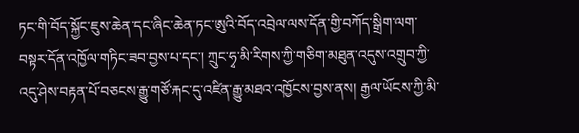ཏང་གི་བོད་སྐྱོང་ཇུས་ཆེན་དང་ཞིང་ཆེན་ཏང་ཨུའི་བོད་འབྲེལ་ལས་དོན་གྱི་བཀོད་སྒྲིག་ལག་བསྟར་དོན་འཁྱོལ་གཏིང་ཟབ་བྱས་པ་དང་། ཀྲུང་ཧྭ་མི་རིགས་ཀྱི་གཅིག་མཐུན་འདུས་འགྲུབ་ཀྱི་འདུ་ཤེས་བརྟན་པོ་བཅངས་རྒྱུ་གཙོ་རྐང་དུ་འཛིན་རྒྱུ་མཐའ་འཁྱོངས་བྱས་ནས། རྒྱལ་ཡོངས་ཀྱི་མི་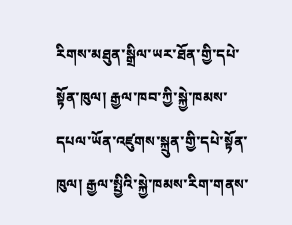རིགས་མཐུན་སྒྲིལ་ཡར་ཐོན་གྱི་དཔེ་སྟོན་ཁུལ། རྒྱལ་ཁབ་ཀྱི་སྐྱེ་ཁམས་དཔལ་ཡོན་འཛུགས་སྐྲུན་གྱི་དཔེ་སྟོན་ཁུལ། རྒྱལ་སྤྱིའི་སྐྱེ་ཁམས་རིག་གནས་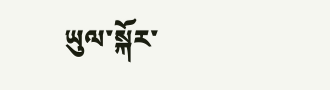ཡུལ་སྐོར་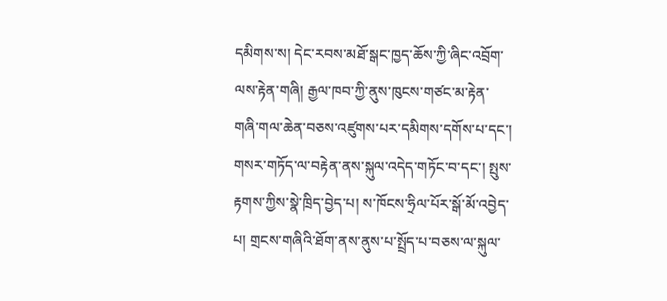དམིགས་ས། དེང་རབས་མཐོ་སྒང་ཁྱད་ཆོས་ཀྱི་ཞིང་འབྲོག་ལས་རྟེན་གཞི། རྒྱལ་ཁབ་ཀྱི་ནུས་ཁུངས་གཙང་མ་རྟེན་གཞི་གལ་ཆེན་བཅས་འཛུགས་པར་དམིགས་དགོས་པ་དང་། གསར་གཏོད་ལ་བརྟེན་ནས་སྐུལ་འདེད་གཏོང་བ་དང་། སྤུས་རྟགས་ཀྱིས་སྣེ་ཁྲིད་བྱེད་པ། ས་ཁོངས་ཧྲིལ་པོར་སྒོ་མོ་འབྱེད་པ། གྲངས་གཞིའི་ཐོག་ནས་ནུས་པ་སྤྲོད་པ་བཅས་ལ་སྐུལ་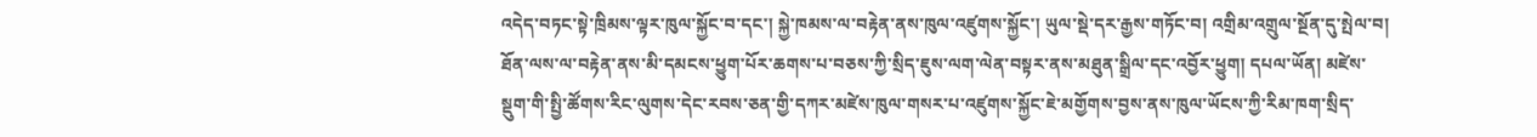འདེད་བཏང་སྟེ་ཁྲིམས་ལྟར་ཁུལ་སྐྱོང་བ་དང་། སྐྱེ་ཁམས་ལ་བརྟེན་ནས་ཁུལ་འཛུགས་སྐྱོང་། ཡུལ་སྡེ་དར་རྒྱས་གཏོང་བ། འགྲིམ་འགྲུལ་སྔོན་དུ་སྤེལ་བ། ཐོན་ལས་ལ་བརྟེན་ནས་མི་དམངས་ཕྱུག་པོར་ཆགས་པ་བཅས་ཀྱི་སྲིད་ཇུས་ལག་ལེན་བསྟར་ནས་མཐུན་སྒྲིལ་དང་འབྱོར་ཕྱུག། དཔལ་ཡོན། མཛེས་སྡུག་གི་སྤྱི་ཚོགས་རིང་ལུགས་དེང་རབས་ཅན་གྱི་དཀར་མཛེས་ཁུལ་གསར་པ་འཛུགས་སྐྱོང་ཇེ་མགྱོགས་བྱས་ནས་ཁུལ་ཡོངས་ཀྱི་རིམ་ཁག་སྲིད་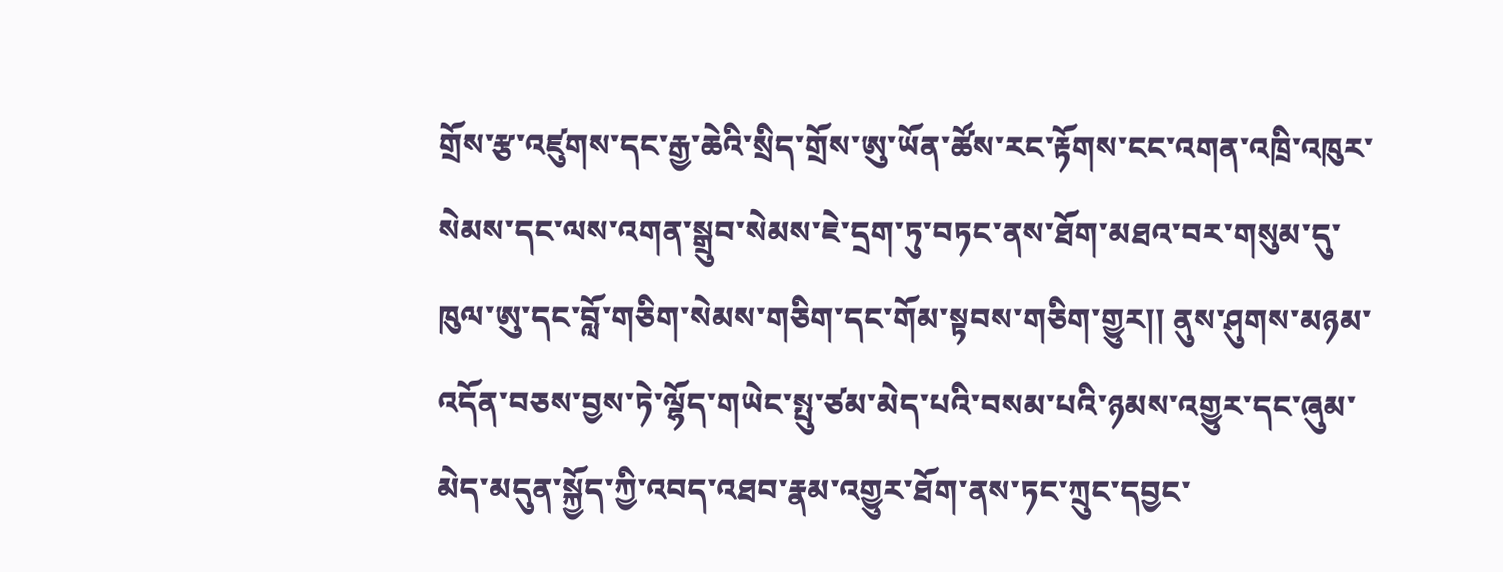གྲོས་རྩ་འཛུགས་དང་རྒྱ་ཆེའི་སྲིད་གྲོས་ཨུ་ཡོན་ཚོས་རང་རྟོགས་ངང་འགན་འཁྲི་འཁུར་སེམས་དང་ལས་འགན་སྒྲུབ་སེམས་ཇེ་དྲག་ཏུ་བཏང་ནས་ཐོག་མཐའ་བར་གསུམ་དུ་ཁུལ་ཨུ་དང་བློ་གཅིག་སེམས་གཅིག་དང་གོམ་སྟབས་གཅིག་གྱུར།། ནུས་ཤུགས་མཉམ་འདོན་བཅས་བྱས་ཏེ་ལྷོད་གཡེང་སྤུ་ཙམ་མེད་པའི་བསམ་པའི་ཉམས་འགྱུར་དང་ཞུམ་མེད་མདུན་སྐྱོད་ཀྱི་འབད་འཐབ་རྣམ་འགྱུར་ཐོག་ནས་ཏང་ཀྲུང་དབྱང་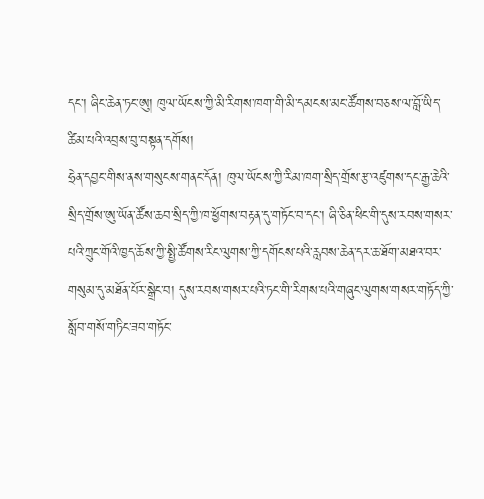དང་། ཞིང་ཆེན་ཏང་ཨུ། ཁུལ་ཡོངས་ཀྱི་མི་རིགས་ཁག་གི་མི་དམངས་མང་ཚོགས་བཅས་ལ་བློ་ཡིད་ཚིམ་པའི་འབྲས་བུ་བསྟན་དགོས།
ཧྲེན་དབྱང་གིས་ནས་གསུངས་གནང་དོན། ཁུལ་ཡོངས་ཀྱི་རིམ་ཁག་སྲིད་གྲོས་རྩ་འཛུགས་དང་རྒྱ་ཆེའི་སྲིད་གྲོས་ཨུ་ཡོན་ཚོས་ཆབ་སྲིད་ཀྱི་ཁ་ཕྱོགས་བརྟན་དུ་གཏོང་བ་དང་། ཞི་ཅིན་ཕིང་གི་དུས་རབས་གསར་པའི་ཀྲུང་གོའི་ཁྱད་ཆོས་ཀྱི་སྤྱི་ཚོགས་རིང་ལུགས་ཀྱི་དགོངས་པའི་རླབས་ཆེན་དར་ཆ་ཐོག་མཐའ་བར་གསུམ་དུ་མཐོན་པོར་སྒྲེང་བ། དུས་རབས་གསར་པའི་ཏང་གི་རིགས་པའི་གཞུང་ལུགས་གསར་གཏོད་ཀྱི་སློབ་གསོ་གཏིང་ཟབ་གཏོང་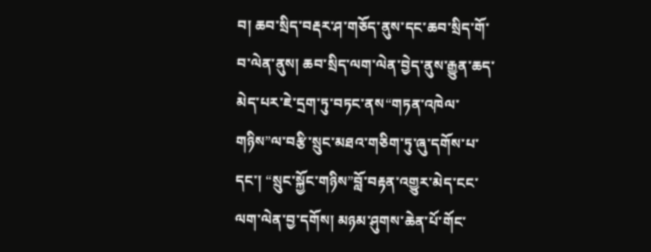བ། ཆབ་སྲིད་བརྡར་ཤ་གཅོད་ནུས་དང་ཆབ་སྲིད་གོ་བ་ལེན་ནུས། ཆབ་སྲིད་ལག་ལེན་བྱེད་ནུས་རྒྱུན་ཆད་མེད་པར་ཇེ་དྲག་ཏུ་བཏང་ནས“གཏན་འཁེལ་གཉིས”ལ་བརྩི་སྲུང་མཐའ་གཅིག་ཏུ་ཞུ་དགོས་པ་དང་། “སྲུང་སྐྱོང་གཉིས”བློ་བརྟན་འགྱུར་མེད་ངང་ལག་ལེན་བྱ་དགོས། མཉམ་ཤུགས་ཆེན་པོ་གོང་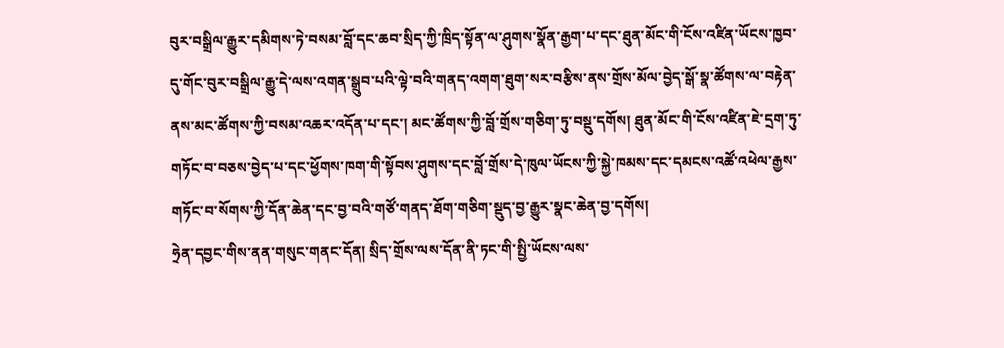བུར་བསྒྲིལ་རྒྱུར་དམིགས་ཏེ་བསམ་བློ་དང་ཆབ་སྲིད་ཀྱི་ཁྲིད་སྟོན་ལ་ཤུགས་སྣོན་རྒྱག་པ་དང་ཐུན་མོང་གི་ངོས་འཛིན་ཡོངས་ཁྱབ་དུ་གོང་བུར་བསྒྲིལ་རྒྱུ་དེ་ལས་འགན་སྒྲུབ་པའི་ལྟེ་བའི་གནད་འགག་ཐུག་སར་བརྩིས་ནས་གྲོས་མོལ་བྱེད་སྒོ་སྣ་ཚོགས་ལ་བརྟེན་ནས་མང་ཚོགས་ཀྱི་བསམ་འཆར་འདོན་པ་དང་། མང་ཚོགས་ཀྱི་བློ་གྲོས་གཅིག་ཏུ་བསྡུ་དགོས། ཐུན་མོང་གི་ངོས་འཛིན་ཇེ་དྲག་ཏུ་གཏོང་བ་བཅས་བྱེད་པ་དང་ཕྱོགས་ཁག་གི་སྟོབས་ཤུགས་དང་བློ་གྲོས་དེ་ཁུལ་ཡོངས་ཀྱི་སྐྱེ་ཁམས་དང་དམངས་འཚོ་འཕེལ་རྒྱས་གཏོང་བ་སོགས་ཀྱི་དོན་ཆེན་དང་བྱ་བའི་གཙོ་གནད་ཐོག་གཅིག་སྡུད་བྱ་རྒྱུར་སྣང་ཆེན་བྱ་དགོས།
ཧྲེན་དབྱང་གིས་ནན་གསུང་གནང་དོན། སྲིད་གྲོས་ལས་དོན་ནི་ཏང་གི་སྤྱི་ཡོངས་ལས་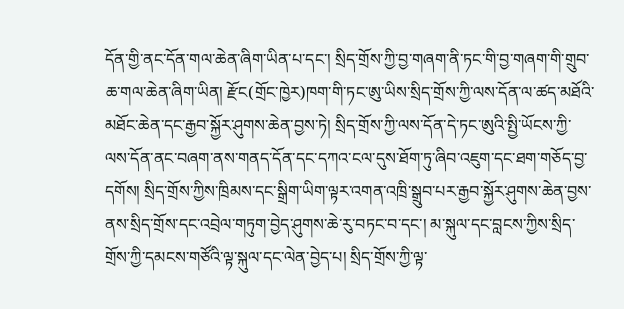དོན་གྱི་ནང་དོན་གལ་ཆེན་ཞིག་ཡིན་པ་དང་། སྲིད་གྲོས་ཀྱི་བྱ་གཞག་ནི་ཏང་གི་བྱ་གཞག་གི་གྲུབ་ཆ་གལ་ཆེན་ཞིག་ཡིན། རྫོང(གྲོང་ཁྱེར)ཁག་གི་ཏང་ཨུ་ཡིས་སྲིད་གྲོས་ཀྱི་ལས་དོན་ལ་ཚད་མཐོའི་མཐོང་ཆེན་དང་རྒྱབ་སྐྱོར་ཤུགས་ཆེན་བྱས་ཏེ། སྲིད་གྲོས་ཀྱི་ལས་དོན་དེ་ཏང་ཨུའི་སྤྱི་ཡོངས་ཀྱི་ལས་དོན་ནང་བཞག་ནས་གནད་དོན་དང་དཀའ་ངལ་དུས་ཐོག་ཏུ་ཞིབ་འཇུག་དང་ཐག་གཅོད་བྱ་དགོས། སྲིད་གྲོས་ཀྱིས་ཁྲིམས་དང་སྒྲིག་ཡིག་ལྟར་འགན་འཁྲི་སྒྲུབ་པར་རྒྱབ་སྐྱོར་ཤུགས་ཆེན་བྱས་ནས་སྲིད་གྲོས་དང་འབྲེལ་གཏུག་བྱེད་ཤུགས་ཆེ་རུ་བཏང་བ་དང་། མ་སྐུལ་དང་བླངས་ཀྱིས་སྲིད་གྲོས་ཀྱི་དམངས་གཙོའི་ལྟ་སྐུལ་དང་ལེན་བྱེད་པ། སྲིད་གྲོས་ཀྱི་ལྟ་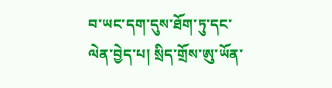བ་ཡང་དག་དུས་ཐོག་ཏུ་དང་ལེན་བྱེད་པ། སྲིད་གྲོས་ཨུ་ཡོན་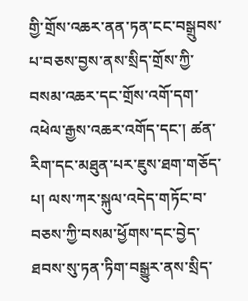གྱི་གྲོས་འཆར་ནན་ཏན་ངང་བསྒྲུབས་པ་བཅས་བྱས་ནས་སྲིད་གྲོས་ཀྱི་བསམ་འཆར་དང་གྲོས་འགོ་དག་འཕེལ་རྒྱས་འཆར་འགོད་དང་། ཚན་རིག་དང་མཐུན་པར་ཇུས་ཐག་གཅོད་པ། ལས་ཀར་སྐུལ་འདེད་གཏོང་བ་བཅས་ཀྱི་བསམ་ཕྱོགས་དང་བྱེད་ཐབས་སུ་ཏན་ཏིག་བསྒྱུར་ནས་སྲིད་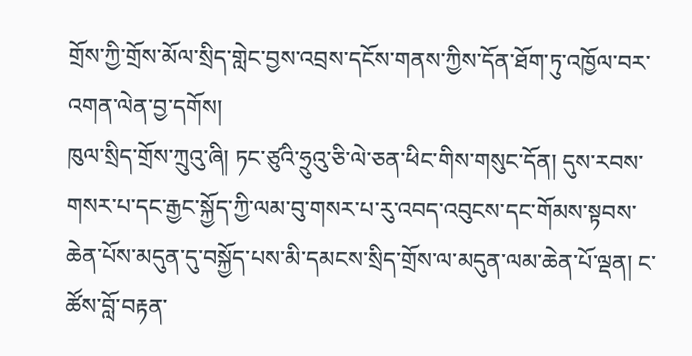གྲོས་ཀྱི་གྲོས་མོལ་སྲིད་གླེང་བྱས་འབྲས་དངོས་གནས་ཀྱིས་དོན་ཐོག་ཏུ་འཁྱོལ་བར་འགན་ལེན་བྱ་དགོས།
ཁུལ་སྲིད་གྲོས་ཀྲུའུ་ཞི། ཏང་ཙུའི་ཧྲུའུ་ཅི་ལེ་ཅན་ཕིང་གིས་གསུང་དོན། དུས་རབས་གསར་པ་དང་རྒྱང་སྐྱོད་ཀྱི་ལམ་བུ་གསར་པ་རུ་འབད་འབུངས་དང་གོམས་སྟབས་ཆེན་པོས་མདུན་དུ་བསྐྱོད་པས་མི་དམངས་སྲིད་གྲོས་ལ་མདུན་ལམ་ཆེན་པོ་ལྡན། ང་ཚོས་བློ་བརྟན་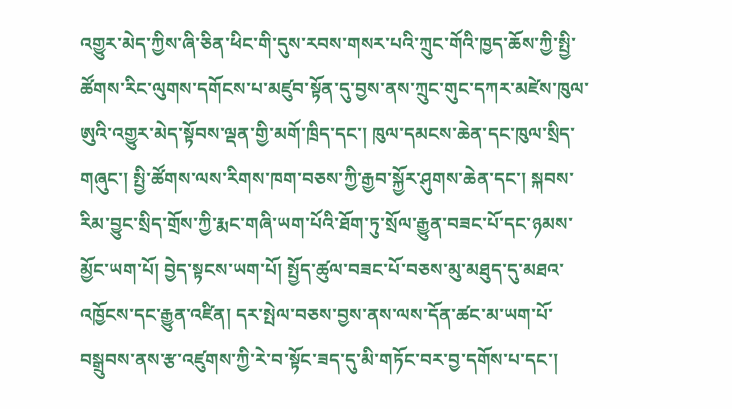འགྱུར་མེད་ཀྱིས་ཞི་ཅིན་ཕིང་གི་དུས་རབས་གསར་པའི་ཀྲུང་གོའི་ཁྱད་ཆོས་ཀྱི་སྤྱི་ཚོགས་རིང་ལུགས་དགོངས་པ་མཛུབ་སྟོན་དུ་བྱས་ནས་ཀྲུང་གུང་དཀར་མཛེས་ཁུལ་ཨུའི་འགྱུར་མེད་སྟོབས་ལྡན་གྱི་མགོ་ཁྲིད་དང་། ཁུལ་དམངས་ཆེན་དང་ཁུལ་སྲིད་གཞུང་། སྤྱི་ཚོགས་ལས་རིགས་ཁག་བཅས་ཀྱི་རྒྱབ་སྐྱོར་ཤུགས་ཆེན་དང་། སྐབས་རིམ་བྱུང་སྲིད་གྲོས་ཀྱི་རྨང་གཞི་ཡག་པོའི་ཐོག་ཏུ་སྲོལ་རྒྱུན་བཟང་པོ་དང་ཉམས་མྱོང་ཡག་པོ། བྱེད་སྟངས་ཡག་པོ། སྤྱོད་ཚུལ་བཟང་པོ་བཅས་མུ་མཐུད་དུ་མཐའ་འཁྱོངས་དང་རྒྱུན་འཛིན། དར་སྤེལ་བཅས་བྱས་ནས་ལས་དོན་ཚང་མ་ཡག་པོ་བསྒྲུབས་ནས་རྩ་འཛུགས་ཀྱི་རེ་བ་སྟོང་ཟད་དུ་མི་གཏོང་བར་བྱ་དགོས་པ་དང་།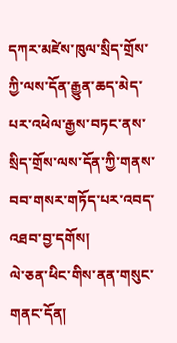དཀར་མཛེས་ཁུལ་སྲིད་གྲོས་ཀྱི་ལས་དོན་རྒྱུན་ཆད་མེད་པར་འཕེལ་རྒྱས་བཏང་ནས་སྲིད་གྲོས་ལས་དོན་ཀྱི་གནས་བབ་གསར་གཏོད་པར་འབད་འཐབ་བྱ་དགོས།
ལེ་ཅན་ཕིང་གིས་ནན་གསུང་གནང་དོན།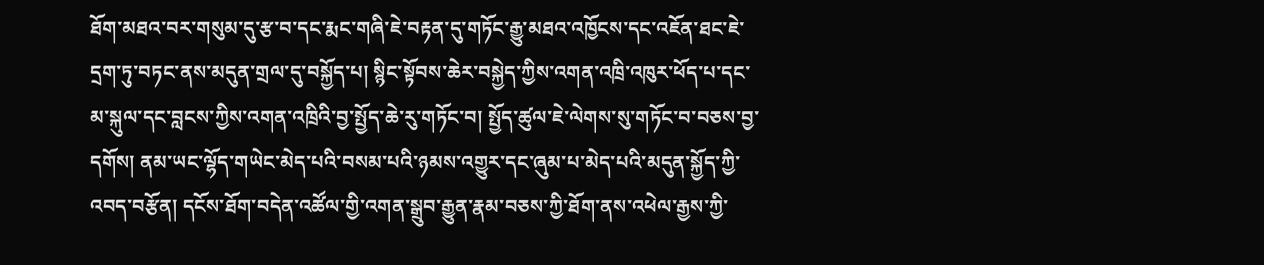ཐོག་མཐའ་བར་གསུམ་དུ་རྩ་བ་དང་རྨང་གཞི་ཇེ་བརྟན་དུ་གཏོང་རྒྱུ་མཐའ་འཁྱོངས་དང་འཇོན་ཐང་ཇེ་དྲག་ཏུ་བཏང་ནས་མདུན་གྲལ་དུ་བསྐྱོད་པ། སྙིང་སྟོབས་ཆེར་བསྐྱེད་ཀྱིས་འགན་འཁྲི་འཁུར་ཕོད་པ་དང་མ་སྐུལ་དང་བླངས་ཀྱིས་འགན་འཁྲིའི་བྱ་སྤྱོད་ཆེ་རུ་གཏོང་བ། སྤྱོད་ཚུལ་ཇེ་ལེགས་སུ་གཏོང་བ་བཅས་བྱ་དགོས། ནམ་ཡང་ལྷོད་གཡེང་མེད་པའི་བསམ་པའི་ཉམས་འགྱུར་དང་ཞུམ་པ་མེད་པའི་མདུན་སྐྱོད་ཀྱི་འབད་བརྩོན། དངོས་ཐོག་བདེན་འཚོལ་གྱི་འགན་སྒྲུབ་རྒྱུན་རྣམ་བཅས་ཀྱི་ཐོག་ནས་འཕེལ་རྒྱས་ཀྱི་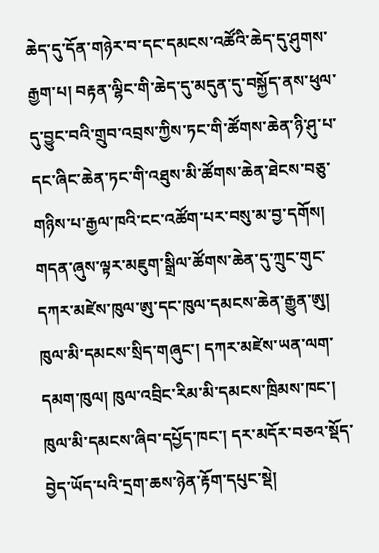ཆེད་དུ་དོན་གཉེར་བ་དང་དམངས་འཚོའི་ཆེད་དུ་ཤུགས་རྒྱག་པ། བརྟན་ལྷིང་གི་ཆེད་དུ་མདུན་དུ་བསྐྱོད་ནས་ཕུལ་དུ་བྱུང་བའི་གྲུབ་འབྲས་ཀྱིས་ཏང་གི་ཚོགས་ཆེན་ཉི་ཤུ་པ་དང་ཞིང་ཆེན་ཏང་གི་འཐུས་མི་ཚོགས་ཆེན་ཐེངས་བཅུ་གཉིས་པ་རྒྱལ་ཁའི་ངང་འཚོག་པར་བསུ་མ་བྱ་དགོས།
གདན་ཞུས་ལྟར་མཇུག་སྒྲིལ་ཚོགས་ཆེན་དུ་ཀྲུང་གུང་དཀར་མཛེས་ཁུལ་ཨུ་དང་ཁུལ་དམངས་ཆེན་རྒྱུན་ཨུ། ཁུལ་མི་དམངས་སྲིད་གཞུང་། དཀར་མཛེས་ཡན་ལག་དམག་ཁུལ། ཁུལ་འབྲིང་རིམ་མི་དམངས་ཁྲིམས་ཁང་། ཁུལ་མི་དམངས་ཞིབ་དཔྱོད་ཁང་། དར་མདོར་བཅའ་སྡོད་བྱེད་ཡོད་པའི་དྲག་ཆས་ཉེན་རྟོག་དཔུང་སྡེ།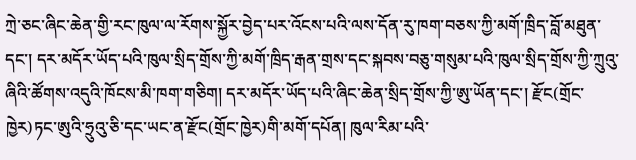ཀྲེ་ཅང་ཞིང་ཆེན་གྱི་རང་ཁུལ་ལ་རོགས་སྐྱོར་བྱེད་པར་འོངས་པའི་ལས་དོན་རུ་ཁག་བཅས་ཀྱི་མགོ་ཁྲིད་བློ་མཐུན་དང་། དར་མདོར་ཡོད་པའི་ཁུལ་སྲིད་གྲོས་ཀྱི་མགོ་ཁྲིད་རྒན་གྲས་དང་སྐབས་བཅུ་གསུམ་པའི་ཁུལ་སྲིད་གྲོས་ཀྱི་ཀྲུའུ་ཞིའི་ཚོགས་འདུའི་ཁོངས་མི་ཁག་གཅིག། དར་མདོར་ཡོད་པའི་ཞིང་ཆེན་སྲིད་གྲོས་ཀྱི་ཨུ་ཡོན་དང་། རྫོང(གྲོང་ཁྱེར)ཏང་ཨུའི་ཧྲུའུ་ཅི་དང་ཡང་ན་རྫོང(གྲོང་ཁྱེར)གི་མགོ་དཔོན། ཁུལ་རིམ་པའི་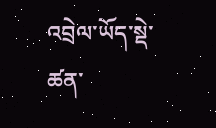འབྲེལ་ཡོད་སྡེ་ཚན་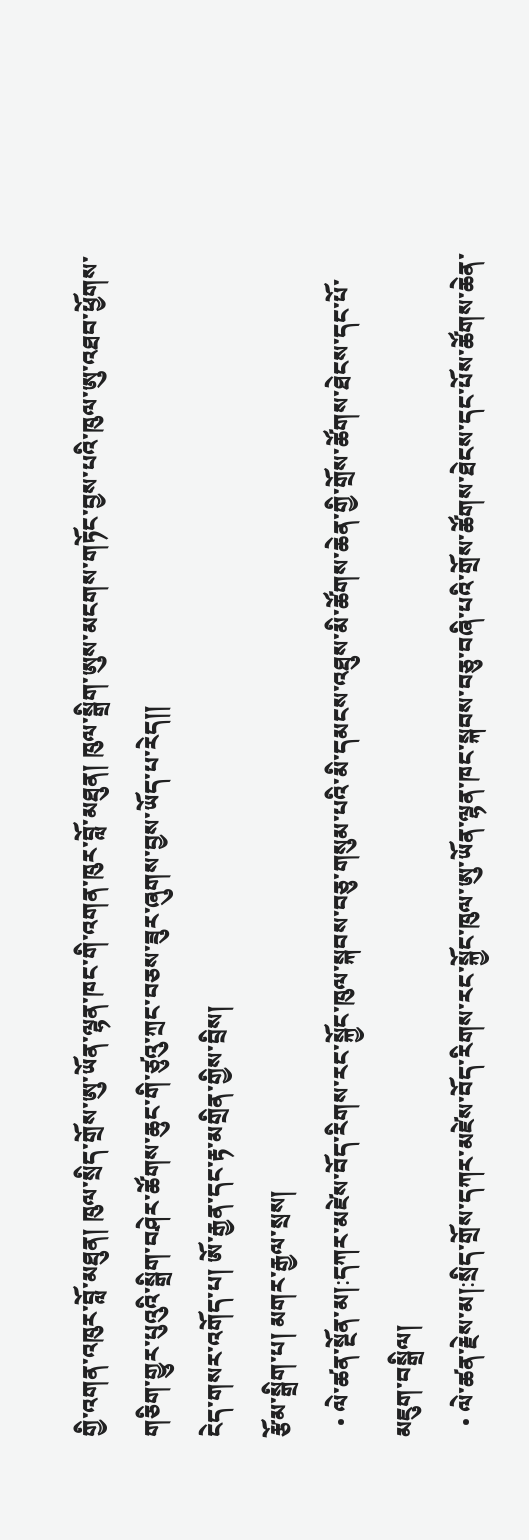གྱི་འགན་འཁུར་བློ་མཐུན། ཁུལ་སྲིད་གྲོས་ཨུ་ཡོན་ལྷན་ཁང་གི་འགན་ཁུར་བློ་མཐུན། ཁུལ་སྒྲིག་ཨུས་མངགས་གཏོང་བྱས་པའི་ཁུལ་ཨུ་འཐབ་ཕྱོགས་གཅིག་གྱུར་པུའུའི་སྒྲིག་བཤེར་ཚོགས་ཆུང་གི་ཙུའུ་ཀྲང་བཅས་ཟུར་ཞུགས་བྱས་ཡོད་པ་རེད།།
ངེད་གསར་འགོད་པ། ཨོ་རྒྱན་དང་རྟ་མགྲིན་གྱིས་བྲིས།
རྩོམ་སྒྲིག་པ། མགར་རྒྱལ་སྲས།
  • ལེ་ཚན་སྔོན་མ།:དཀར་མཛེས་བོད་རིགས་རང་སྐྱོང་ཁུལ་སྐབས་བཅུ་གསུམ་པའི་མི་དམངས་འཐུས་མི་ཚོགས་ཆེན་གྱི་གྲོས་ཚོགས་ཐེངས་དང་པོ་མཇུག་བསྒྲིལ།
  • ལེ་ཚན་རྗེས་མ།:སྲིད་གྲོས་དཀར་མཛེས་བོད་རིགས་རང་སྐྱོང་ཁུལ་ཨུ་ཡོན་ལྷན་ཁང་སྐབས་བཅུ་བཞི་པའི་གྲོས་ཚོགས་ཐེངས་དང་པོས་ཚོགས་ཆེན་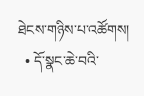ཐེངས་གཉིས་པ་འཚོགས།
  • དོ་སྣང་ཆེ་བའི་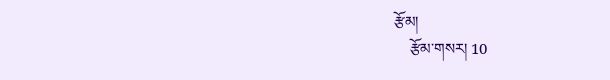རྩོམ།
    རྩོམ་གསར། 10